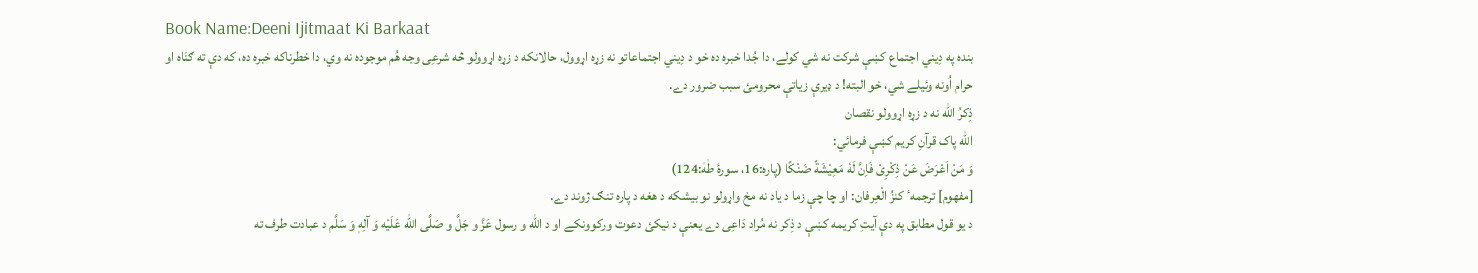Book Name:Deeni Ijitmaat Ki Barkaat
بنده په دِیني اجتماع کښې شرکت نه شي کولے، دا جُدا خبره ده خو د دِیني اجتماعاتو نه زړه اړوول، حالانکه د زړه اړوولو څه شرعِی وجه هُم موجوده نه وي، دا خطرناکه خبره ده، که دې ته ګنَاه او حرام اُونه وئيلے شي، خو البته! د ډيرې زياتې محرومئ سبب ضرور دے.
ذِکرُ الله نه د زړه اړوولو نقصان
الله پاک قرآنِ کریم کښې فرمائي:
وَ مَنْ اَعْرَضَ عَنْ ذِكْرِیْ فَاِنَّ لَهٗ مَعِیْشَةً ضَنْكًا (پاره:16، سورۂ طٰهٰ:124)
[مفهوم] ترجمهٴ کنزُ الْعِرفان: او چا چې زما د ياد نه مخ واړولو نو بيشکه د هغه د پاره تنګ ژوند دے.
د يو قول مطابق په دې آیتِ کریمه کښې د ذِکر نه مُراد دَاعِی دے يعنې د نیکئ دعوت ورکوونکے او د الله و رسول عَزَّ و جَلَّ و صَلَّی الله عَلَیْه وَ آلِهٖ وَ سَلَّم د عبادت طرف ته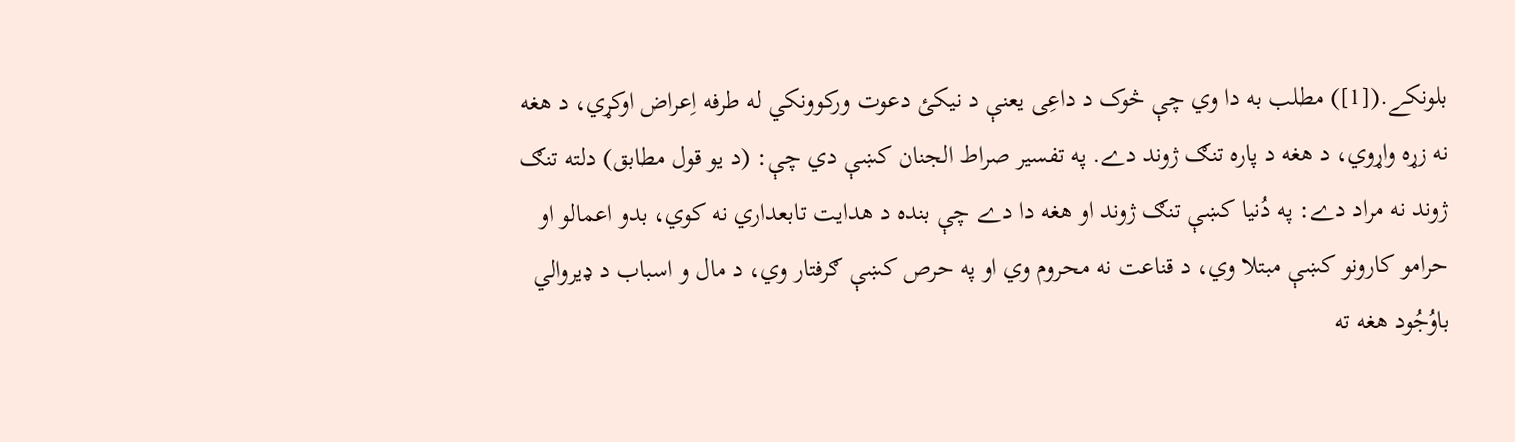بلونکے.([1]) مطلب به دا وي چې څوک د داعِی يعنې د نيکئ دعوت ورکوونکي له طرفه اِعراض اوکړي، د هغه نه زړه واړوي، د هغه د پاره تنګ ژوند دے. په تفسیر صراط الجنان کښې دي چې: (د يو قول مطابق) دلته تنګ ژوند نه مراد دے: په دُنیا کښې تنګ ژوند او هغه دا دے چې بنده د هدایت تابعداري نه کوي، بدو اعمالو او حرامو کارونو کښې مبتلا وي، د قناعت نه محروم وي او په حرص کښې ګرفتار وي، د مال و اسباب د ډيروالي باوُجُود هغه ته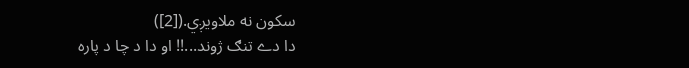سکون نه ملاويږي.([2])
دا دے تنګ ژوند...!! او دا د چا د پاره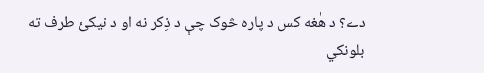دے؟ د هٰغه کس د پاره څوک چې د ذِکر نه او د نیکئ طرف ته بلونکي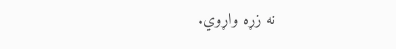نه زړه واړوي.